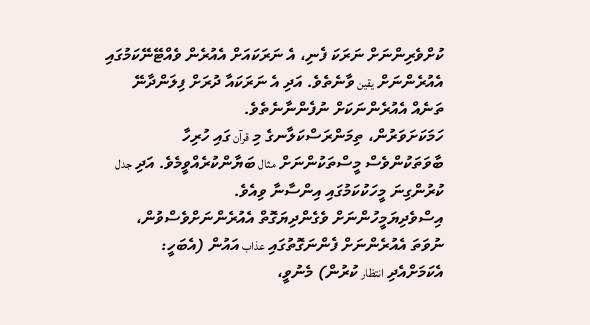ކުށްވެރިންނަށް ނަރަކަ ފެނި، އެ ނަރަކައަށް އެއުރެން ވެއްޓޭނޭކަމުގައި އެއުރެންނަށް يقين ވާނެތެވެ. އަދި އެ ނަރަކައާ ދުރަށް ފިލަންދާނޭ ތަނެއް އެއުރެންނަކަށް ނުފެންނާނެތެވެ.
ހަމަކަށަވަރުން، ތިމަންރަސްކަލާނގެ މި قرآن ގައި ހުރިހާ ބާވަތަކުންވެސް މީސްތަކުންނަށް مثال ބަޔާންކުރެއްވީމެވެ. އަދި جدل ކުރުންގިނަ މީހަކުކަމުގައި އިންސާނާ ވިއެވެ.
އިސްވެދިޔަމީހުންނަށް ވެގެންދިޔަގޮތް އެއުރެންނަށްވެސްވުން، ނުވަތަ އެއުރެންނަށް ފެންނަގޮތުގައި عذاب އައުން (އެބަހީ: އެކަމަށްއެދި انتظار ކުރުން) މެނުވީ،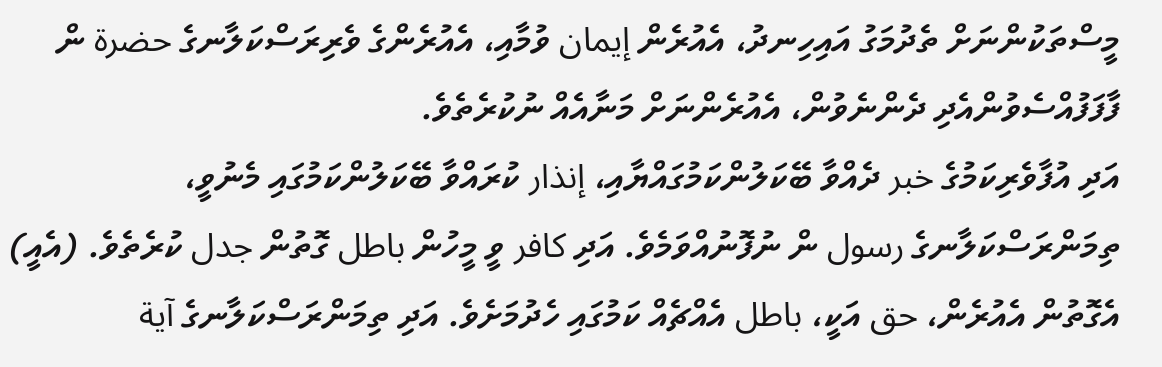މީސްތަކުންނަށް ތެދުމަގު އައިހިނދު، އެއުރެން إيمان ވުމާއި، އެއުރެންގެ ވެރިރަސްކަލާނގެ حضرة ން ފާފަފުއްސެވުންއެދި ދެންނެވުން، އެއުރެންނަށް މަނާއެއް ނުކުރެތެވެ.
އަދި އުފާވެރިކަމުގެ خبر ދެއްވާ ބޭކަލުންކަމުގައްޔާއި، إنذار ކުރައްވާ ބޭކަލުންކަމުގައި މެނުވީ، ތިމަންރަސްކަލާނގެ رسول ން ނުފޮނުއްވަމެވެ. އަދި كافر ވީ މީހުން باطل ގޮތުން جدل ކުރެތެވެ. (އެއީ) އެގޮތުން އެއުރެން، حق އަކީ، باطل އެއްޗެއް ކަމުގައި ހެދުމަށެވެ. އަދި ތިމަންރަސްކަލާނގެ آية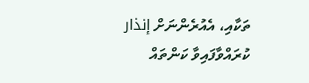ތަކާއި، އެއުރެންނަށް إنذار ކުރައްވާފައިވާ ކަންތައް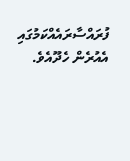ފުރައްސާރައެއްކަމުގައި އެއުރެން ހެދޫއެވެ.